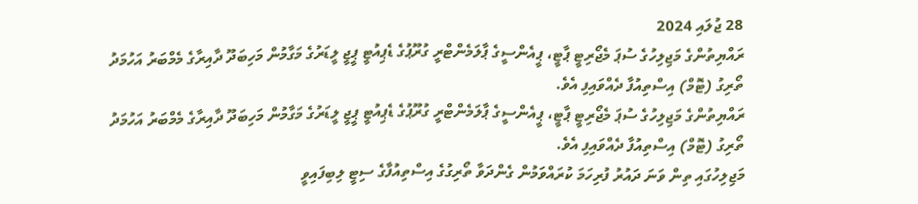28 ޖުލައި 2024
ރައްޔިތުންގެ މަޖިލިހުގެ ސުޕަ މެޖޯރިޓީ ޕާޓީ، ޕީއެންސީގެ ޕާލަމެންޓްރީ ގުރޫޕުގެ ޑެޕިއުޓީ ޕީޖީ ލީޑަރުގެ މަގާމުން މަހިބަދޫ ދާއިރާގެ މެމްބަރު އަހުމަދު ތޯރިގު (ޓޮމް) އިސްތިއުފާ ދެއްވައިފި އެވެ.
ރައްޔިތުންގެ މަޖިލިހުގެ ސުޕަ މެޖޯރިޓީ ޕާޓީ، ޕީއެންސީގެ ޕާލަމެންޓްރީ ގުރޫޕުގެ ޑެޕިއުޓީ ޕީޖީ ލީޑަރުގެ މަގާމުން މަހިބަދޫ ދާއިރާގެ މެމްބަރު އަހުމަދު ތޯރިގު (ޓޮމް) އިސްތިއުފާ ދެއްވައިފި އެވެ.
މަޖިލިހުގައި ތިން ވަނަ ދައުރު ފުރިހަމަ ކުރައްވަމުން ގެންދަވާ ތޯރިގުގެ އިސްތިއުފާގެ ސިޓީ ލިބިފައިވީ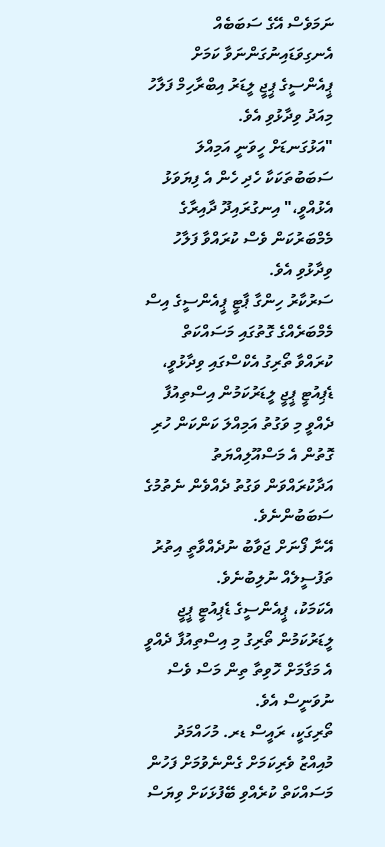ނަމަވެސް އޭގެ ސަބަބެއް އެނގިވަޑައިނުގަންނަވާ ކަމަށް ޕީއެންސީގެ ޕީޖީ ލީޑަރު އިބްރާހިމް ފަލާހު މިއަދު ވިދާޅުވި އެވެ.
"އަޅުގަނޑަށް ހީވަނީ އަމިއްލަ ސަބަބުތަކަކާ ހެދި ހެން އެ ފިޔަވަޅު އެޅުއްވީ،" އިނގުރައިދޫ ދާއިރާގެ މެމްބަރުކަން ވެސް ކުރައްވާ ފަލާހު ވިދާޅުވި އެވެ.
ސަރުކާރު ހިންގާ ޕާޓީ ޕީއެންސީގެ އިސް މެމްބަރެއްގެ ގޮތުގައި މަސައްކަތް ކުރައްވާ ތޯރިގު އެކްސްގައި ވިދާޅުވީ، ޑެޕިއުޓީ ޕީޖީ ލީޑަރުކަމުން އިސްތިއުފާ ދެއްވީ މި ވަގުތު އަމިއްލަ ކަންކަން ހުރި ގޮތުން އެ މަސްއޫލިއްޔަތު އަދާކުރައްވަން ވަގުތު ދެއްވެން ނެތުމުގެ ސަބަބުންނެވެ.
އޭނާ ފޯނަށް ޖަވާބު ނުދެއްވާތީ އިތުރު ތަފުސީލެއް ނުލިބުނެވެ.
އެކަމަކު، ޕީއެންސީގެ ޑެޕިއުޓީ ޕީޖީ ލީޑަރުކަމުން ތޯރިގު މި އިސްތިއުފާ ދެއްވީ އެ މަގާމަށް ހޮވިތާ ތިން މަސް ވެސް ނުވަނީސް އެވެ.
ތޯރިގަކީ، ރައީސް ޑރ. މުހައްމަދު މުއިއްޒު ވެރިކަމަށް ގެންނެވުމަށް ފަހުން މަސައްކަތް ކުރެއްވި ބޭފުޅަކަށް ވިޔަސް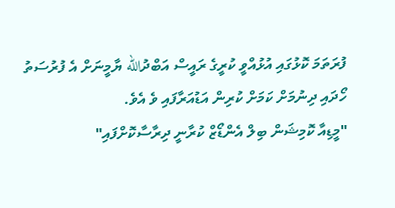ފުރަތަމަ ކޮޅުގައި އުޅުއްވީ ކުރީގެ ރައީސް އަބްދުالله ޔާމީނަށް އެ ފުރުސަތު ހޯދައި ދިނުމަށް ކަމަށް ކުރިން އަޑުއަރާފައި ވެ އެވެ.
"މީޑިއާ ކޮމިޝަން ބިލް އެންޑޯޒް ކުރާނީ ދިރާސާކޮށްފައި"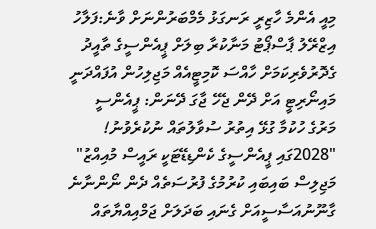މިއީ އެންމެ ހާޒިރީ ރަނގަޅު މެމްބަރުންނަށް ވާނެ:ފަލާހު
އިޒްރޭލު ޕާސްޕޯޓު މަނާކުރާ ބިލަށް ޕީއެންސީގެ ތާއީދު
ގެދޮރުވެރިކަމަށް ހާއްސަ ކޮމިޓީއެއް މަޖިލިހުން އުފައްދަނީ
މައިނޯރިޓީ އަށް ދޭން ޖެހޭ ޖާގަ ދޭނަން: ޕީއެންސީ
މަރުގެ ހުކުމާ ގުޅޭ އިތުރު ސުވާލުތައް ނުކުރެވުނު!
"2028ގައި ޕީއެންސީގެ ކެންޑިޑޭޓަކީ ރައީސް މުއިއްޒު"
މަޖިލިސް ބައިބައި ކުރުމުގެ ފުރުސަތެއް ދެން ނޯންނާނެ
ގާނޫނުއަސާސީއަށް ގެނައި ބަދަލަށް ޖަމްއިއްޔާތައް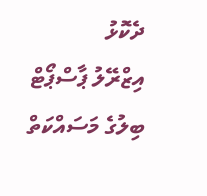ދެކޮޅު
އިޒްރޭލު ޕާސްޕޯޓް ބިލުގެ މަސައްކަތް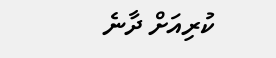ކުރިއަށް ދާނެ